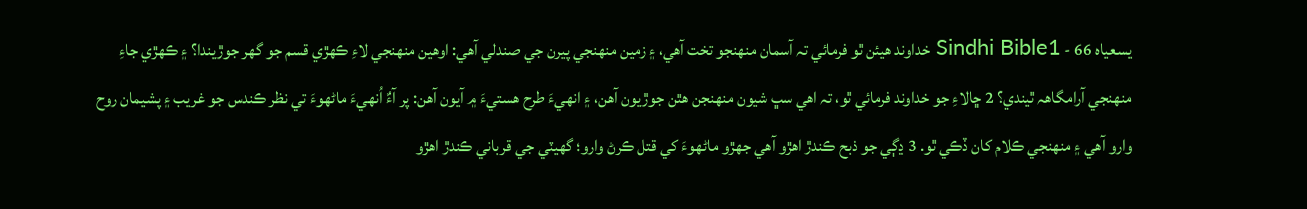يسعياہ 66 - Sindhi Bible1 خداوند هيئن ٿو فرمائي تہ آسمان منهنجو تخت آهي، ۽ زمين منهنجي پيرن جي صندلي آهي: اوهين منهنجي لاءِ ڪهڙي قسم جو گهر جوڙيندا؟ ۽ ڪهڙي جاءِ منهنجي آرامگاهہ ٿيندي؟ 2 ڇالاءِ جو خداوند فرمائي ٿو، تہ اهي سڀ شيون منهنجن هٿن جوڙيون آهن، ۽ انهيءَ طرح هستيءَ ۾ آيون آهن: پر آءٌ اُنهيءَ ماڻهوءَ تي نظر ڪندس جو غريب ۽ پشيمان روح وارو آهي ۽ منهنجي ڪلام کان ڏڪي ٿو. 3 ڍڳي جو ذبح ڪندڙ اهڙو آهي جهڙو ماڻهوءَ کي قتل ڪرڻ وارو؛ گهيٽي جي قرباني ڪندڙ اهڙو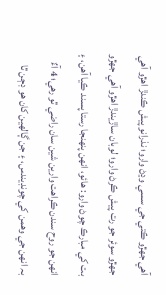آهي جهڙو ڪتي جي سسي وڍڻ وارو؛ نذرانو پيش ڪندڙ اهڙو آهي جهڙو سوئر جو رت پيش ڪرڻ وارو؛ لوبان ساڙيندڙ اهڙو آهي جهڙو بت کي مبارڪ چوڻ وارو: هائو، انهن پنهنجا رستا پسند ڪيا آهن، ۽ انهن جو روح سندن ڪراهت وارين شين سان راضي ٿو رهي؛ 4 آءٌ بہ انهن جي وهمن کي چونڊيندس، ۽ جن ڳالهين کان هو ڊڄن ٿا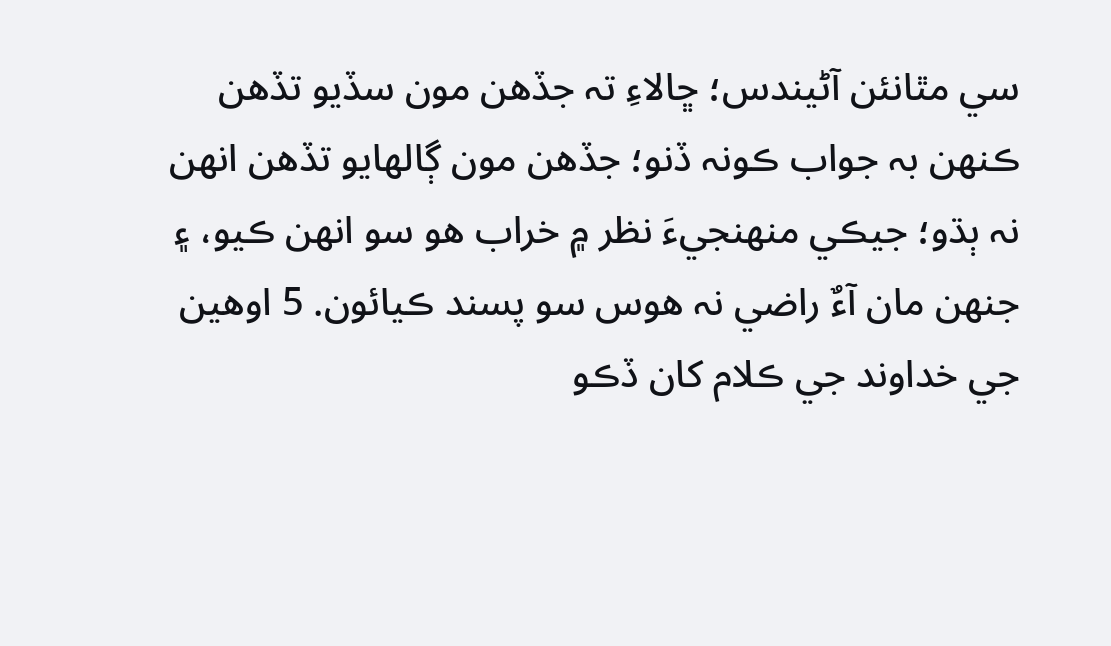سي مٿانئن آڻيندس؛ ڇالاءِ تہ جڏهن مون سڏيو تڏهن ڪنهن بہ جواب ڪونہ ڏنو؛ جڏهن مون ڳالهايو تڏهن انهن نہ ٻڌو؛ جيڪي منهنجيءَ نظر ۾ خراب هو سو انهن ڪيو، ۽ جنهن مان آءٌ راضي نہ هوس سو پسند ڪيائون. 5 اوهين جي خداوند جي ڪلام کان ڏڪو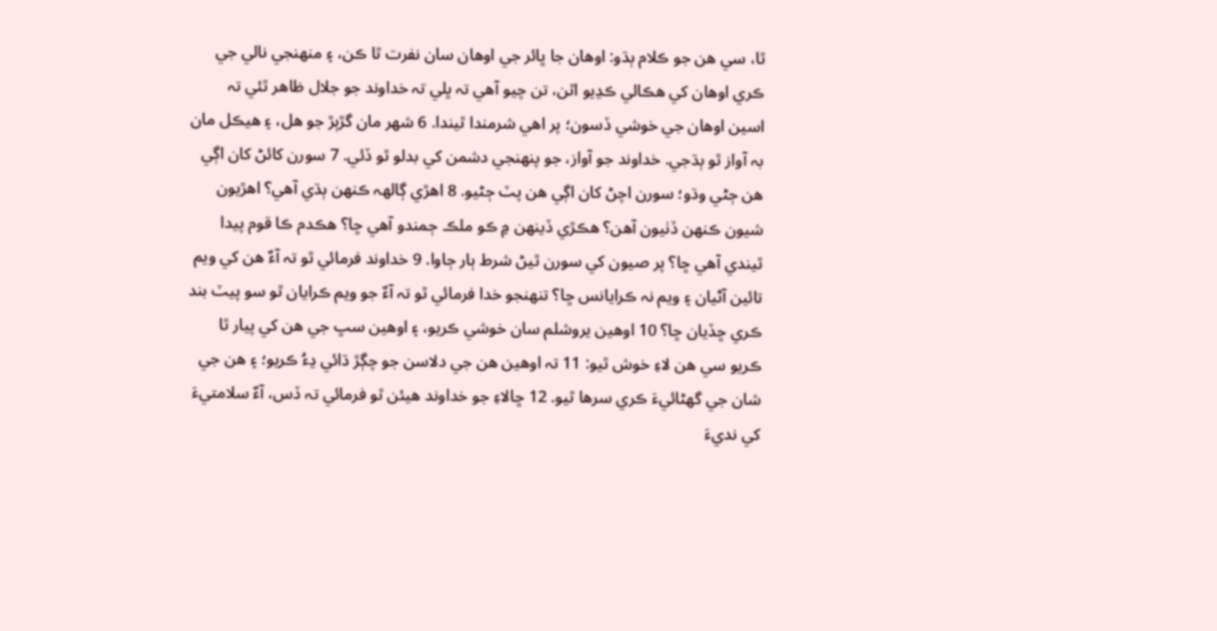ٿا، سي هن جو ڪلام ٻڌو: اوهان جا ڀائر جي اوهان سان نفرت ٿا ڪن، ۽ منهنجي نالي جي ڪري اوهان کي هڪالي ڪڍيو اٿن، تن چيو آهي تہ ڀلي تہ خداوند جو جلال ظاهر ٿئي تہ اسين اوهان جي خوشي ڏسون؛ پر اهي شرمندا ٿيندا. 6 شهر مان گڙٻڙ جو هل، ۽ هيڪل مان بہ آواز ٿو ٻڌجي. خداوند جو آواز، جو پنهنجي دشمن کي بدلو ٿو ڏئي. 7 سورن کائڻ کان اڳي هن ڄڻي وڌو؛ سورن اچڻ کان اڳي هن پٽ ڄڻيو. 8 اهڙي ڳالهہ ڪنهن ٻڌي آهي؟ اهڙيون شيون ڪنهن ڏٺيون آهن؟ هڪڙي ڏينهن ۾ ڪو ملڪ ڄمندو آهي ڇا؟ هڪدم ڪا قوم پيدا ٿيندي آهي ڇا؟ پر صيون کي سورن ٿيڻ شرط ٻار ڄاوا. 9 خداوند فرمائي ٿو تہ آءٌ هن کي ويم تائين آڻيان ۽ ويم نہ ڪرايانس ڇا؟ تنهنجو خدا فرمائي ٿو تہ آءٌ جو ويم ڪرايان ٿو سو پيٽ بند ڪري ڇڏيان ڇا؟ 10 اوهين يروشلم سان خوشي ڪريو، ۽ اوهين سڀ جي هن کي پيار ٿا ڪريو سي هن لاءِ خوش ٿيو: 11 تہ اوهين هن جي دلاسن جو چڳڙ ڌائي ڍءُ ڪريو؛ ۽ هن جي شان جي گهڻائيءَ ڪري سرها ٿيو. 12 ڇالاءِ جو خداوند هيئن ٿو فرمائي تہ ڏس، آءٌ سلامتيءَ کي نديءَ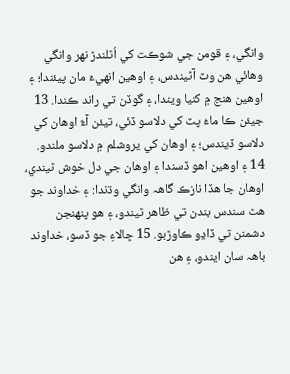وانگي، ۽ قومن جي شوڪت کي اُٿلندڙ نهر وانگي وهائي هن وٽ آڻيندس، ۽ اوهين انهيءَ مان پيئندا؛ ۽ اوهين هنج ۾ کنيا ويندا، ۽ گوڏن تي راند ڪندا. 13 جيئن ڪا ماءُ پٽ کي دلاسو ڏئي، تيئن آءٌ اوهان کي دلاسو ڏيندس؛ ۽ اوهان کي يروشلم ۾ دلاسو ملندو. 14 ۽ اوهين اهو ڏسندا ۽ اوهان جي دل خوش ٿيندي، اوهان جا هڏا نازڪ گاهہ وانگي وڌندا: ۽ خداوند جو هٿ سندس بندن تي ظاهر ٿيندو، ۽ هو پنهنجن دشمنن تي ڏاڍو ڪاوڙبو. 15 ڇالاءِ جو ڏسو، خداوند باهہ سان ايندو، ۽ هن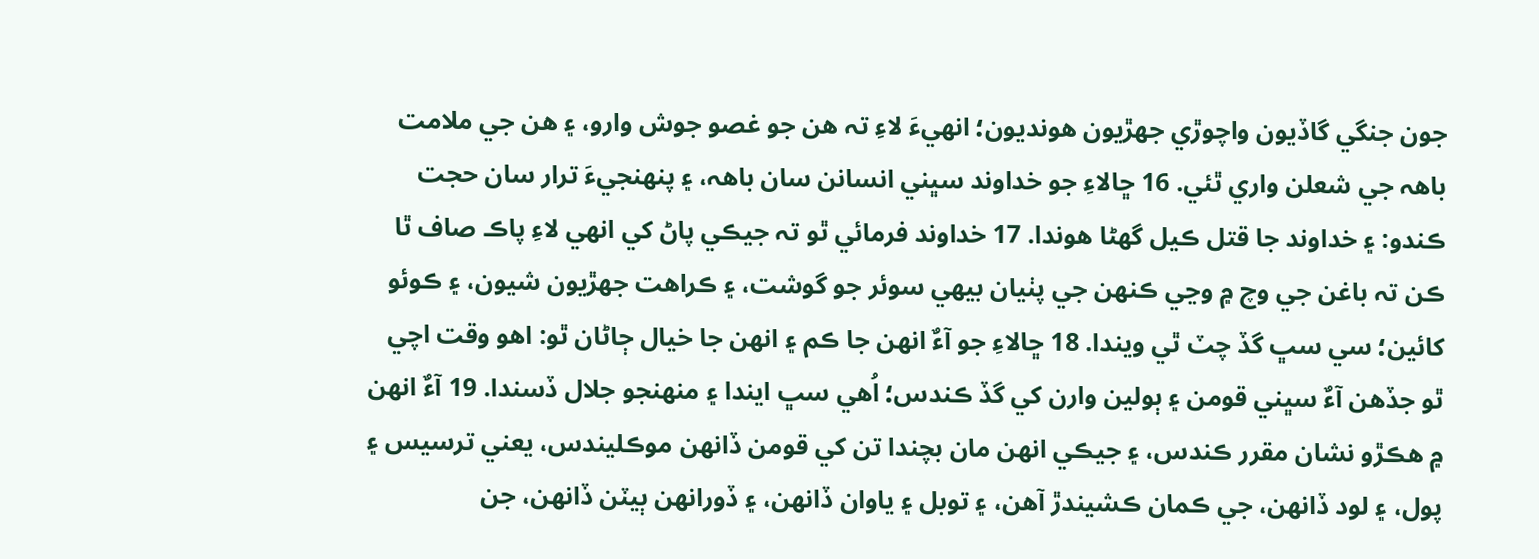جون جنگي گاڏيون واچوڙي جهڙيون هونديون؛ انهيءَ لاءِ تہ هن جو غصو جوش وارو، ۽ هن جي ملامت باهہ جي شعلن واري ٿئي. 16 ڇالاءِ جو خداوند سڀني انسانن سان باهہ، ۽ پنهنجيءَ ترار سان حجت ڪندو: ۽ خداوند جا قتل ڪيل گهڻا هوندا. 17 خداوند فرمائي ٿو تہ جيڪي پاڻ کي انهي لاءِ پاڪ صاف ٿا ڪن تہ باغن جي وچ ۾ وڃي ڪنهن جي پٺيان بيهي سوئر جو گوشت، ۽ ڪراهت جهڙيون شيون، ۽ ڪوئو کائين؛ سي سڀ گڏ چٽ ٿي ويندا. 18 ڇالاءِ جو آءٌ انهن جا ڪم ۽ انهن جا خيال ڄاڻان ٿو: اهو وقت اچي ٿو جڏهن آءٌ سڀني قومن ۽ ٻولين وارن کي گڏ ڪندس؛ اُهي سڀ ايندا ۽ منهنجو جلال ڏسندا. 19 آءٌ انهن ۾ هڪڙو نشان مقرر ڪندس، ۽ جيڪي انهن مان بچندا تن کي قومن ڏانهن موڪليندس، يعني ترسيس ۽ پول، ۽ لود ڏانهن، جي ڪمان ڪشيندڙ آهن، ۽ توبل ۽ ياوان ڏانهن، ۽ ڏورانهن ٻيٽن ڏانهن، جن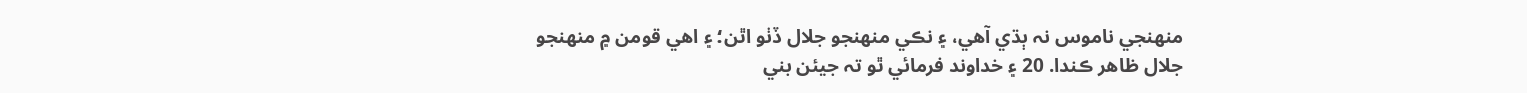منهنجي ناموس نہ ٻڌي آهي، ۽ نڪي منهنجو جلال ڏٺو اٿن؛ ۽ اهي قومن ۾ منهنجو جلال ظاهر ڪندا. 20 ۽ خداوند فرمائي ٿو تہ جيئن بني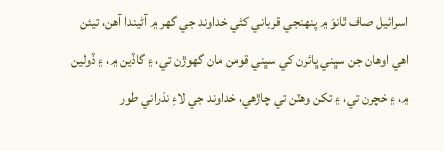اسرائيل صاف ٿانوَ ۾ پنهنجي قرباني کڻي خداوند جي گهر ۾ آڻيندا آهن، تيئن اهي اوهان جن سڀني ڀائرن کي سڀني قومن مان گهوڙن تي، ۽ گاڏين ۾، ۽ ڏولين ۾، ۽ خچرن تي، ۽ تکن وهٽن تي چاڙهي، خداوند جي لاءِ نذراني طور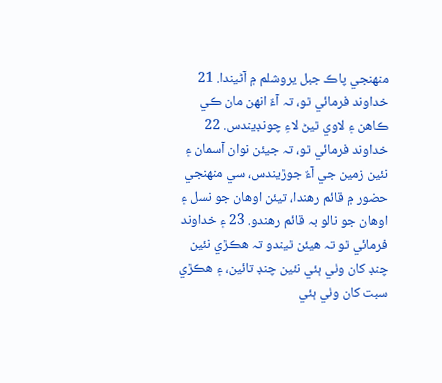منهنجي پاڪ جبل يروشلم ۾ آڻيندا. 21 خداوند فرمائي ٿو، تہ آءٌ انهن مان ڪي ڪاهن ۽ لاوي ٿيڻ لاءِ چونڊيندس. 22 خداوند فرمائي ٿو، تہ جيئن نوان آسمان ۽ نئين زمين جي آءٌ جوڙيندس، سي منهنجي حضور ۾ قائم رهندا، تيئن اوهان جو نسل ۽ اوهان جو نالو بہ قائم رهندو. 23 ۽ خداوند فرمائي ٿو تہ هيئن ٿيندو تہ هڪڙي نئين چنڊ کان وٺي ٻئي نئين چنڊ تائين، ۽ هڪڙي سبت کان وٺي ٻئي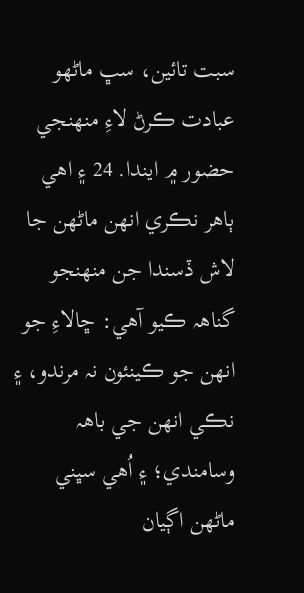سبت تائين، سڀ ماڻهو عبادت ڪرڻ لاءِ منهنجي حضور ۾ ايندا. 24 ۽ اهي ٻاهر نڪري انهن ماڻهن جا لاش ڏسندا جن منهنجو گناهہ ڪيو آهي: ڇالاءِ جو انهن جو ڪينئون نہ مرندو، ۽ نڪي انهن جي باهہ وسامندي؛ ۽ اُهي سڀني ماڻهن اڳيان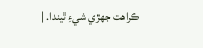ڪراهت جهڙي شيءِ ٿيندا. |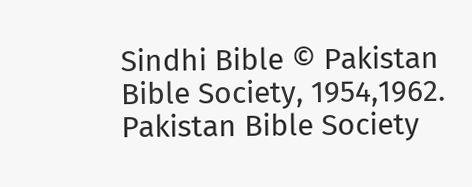Sindhi Bible © Pakistan Bible Society, 1954,1962.
Pakistan Bible Society